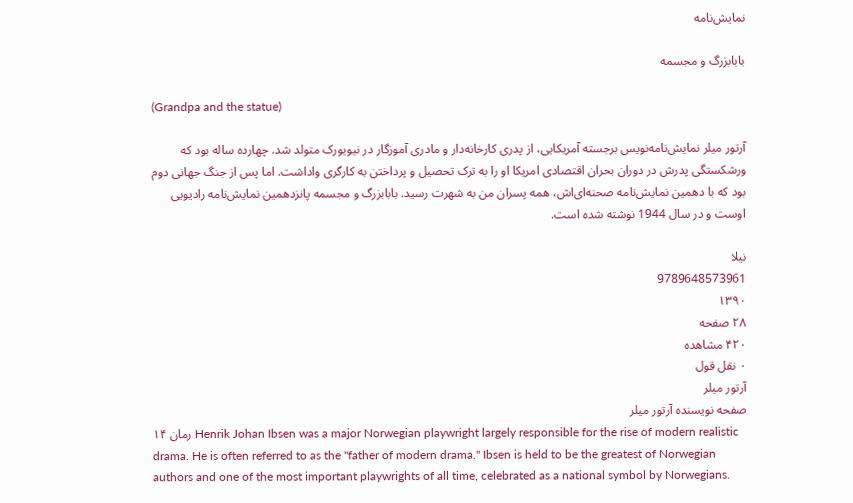نمایش‌نامه

بابابزرگ و مجسمه

(Grandpa and the statue)

آرتور میلر نمایش‌نامه‌نویس برجسته آمریکایی، از پدری کارخانه‌دار و مادری آموزگار در نیویورک متولد شد. چهارده ساله بود که ورشکستگی پدرش در دوران بحران اقتصادی امریکا او را به ترک تحصیل و پرداختن به کارگری واداشت. اما پس از جنگ جهانی دوم بود که با دهمین نمایش‌نامه صحنه‌ای‌اش، همه پسران من به شهرت رسید. بابابزرگ و مجسمه پانزدهمین نمایش‌نامه رادیویی اوست و در سال 1944 نوشته شده است.

نیلا
9789648573961
۱۳۹۰
۲۸ صفحه
۴۲۰ مشاهده
۰ نقل قول
آرتور میلر
صفحه نویسنده آرتور میلر
۱۴ رمان Henrik Johan Ibsen was a major Norwegian playwright largely responsible for the rise of modern realistic drama. He is often referred to as the "father of modern drama." Ibsen is held to be the greatest of Norwegian authors and one of the most important playwrights of all time, celebrated as a national symbol by Norwegians.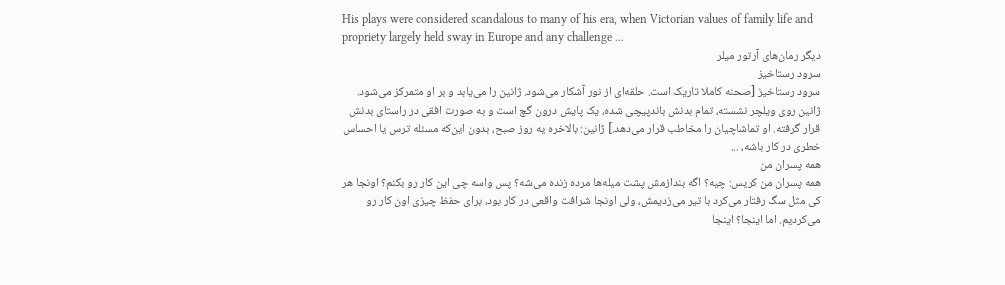His plays were considered scandalous to many of his era, when Victorian values of family life and propriety largely held sway in Europe and any challenge ...
دیگر رمان‌های آرتور میلر
سرود رستاخیز
سرود رستاخیز [صحنه کاملا تاریک است. حلقه‌ای از نور آشکار می‌شود. ژانین را می‌یابد و بر او متمرکز می‌شود. ژانین روی ویلچر نشسته، تمام بدنش باندپیچی شده، یک پایش درون گچ است و به صورت افقی در راستای بدنش قرار گرفته. او تماشاچیان را مخاطب قرار می‌دهد.] ژانین: بالاخره یه روز صبح، بدون این‌که مسئله ترس یا احساس خطری در کار باشه، ...
همه پسران من
همه پسران من کریس: چیه؟ اگه بندازمش پشت میله‌ها مرده زنده می‌شه؟ پس واسه چی این کار رو بکنم؟ اونجا هر کی مثل سگ رفتار می‌کرد با تیر می‌زدیمش، ولی اونجا شرافت واقعی در کار بود، برای حفظ چیزی اون کار رو می‌کردیم. اما اینجا؟ اینجا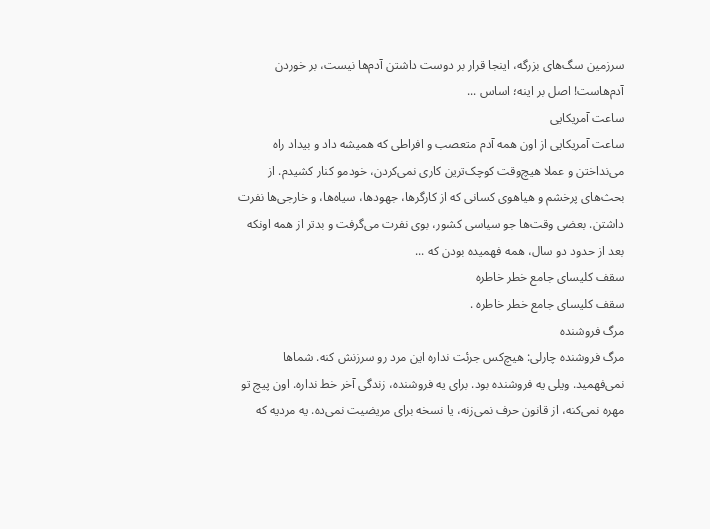سرزمین سگ‌های بزرگه، اینجا قرار بر دوست داشتن آدم‌ها نیست، بر خوردن آدم‌هاست! اصل بر اینه؛ اساس ...
ساعت آمریکایی
ساعت آمریکایی از اون همه آدم متعصب و افراطی که همیشه داد و بیداد راه می‌نداختن و عملا هیچ‌وقت کوچک‌ترین کاری نمی‌کردن، خودمو کنار کشیدم. از بحث‌های پرخشم و هیاهوی کسانی که از کارگرها، جهودها، سیاه‌ها، و خارجی‌ها نفرت داشتن. بعضی وقت‌ها جو سیاسی کشور، بوی نفرت می‌گرفت و بدتر از همه اونکه بعد از حدود دو سال، همه فهمیده بودن که ...
سقف کلیسای جامع خطر خاطره
سقف کلیسای جامع خطر خاطره .
مرگ فروشنده
مرگ فروشنده چارلی: هیچ‌کس جرئت نداره این مرد رو سرزنش کنه. شماها نمی‌فهمید. ویلی یه فروشنده بود. برای یه فروشنده، زندگی آخر خط نداره. اون پیچ تو مهره نمی‌کنه، از قانون حرف نمی‌زنه، یا نسخه برای مریضیت نمی‌ده. یه مردیه که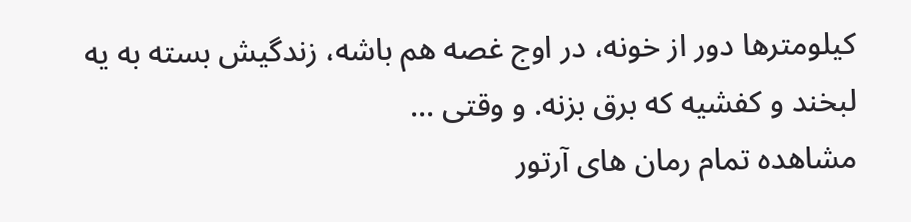کیلومترها دور از خونه، در اوج غصه هم باشه، زندگیش بسته به یه لبخند و کفشیه که برق بزنه. و وقتی ...
مشاهده تمام رمان های آرتور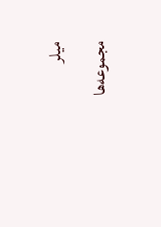میلر
مجموعه‌ها